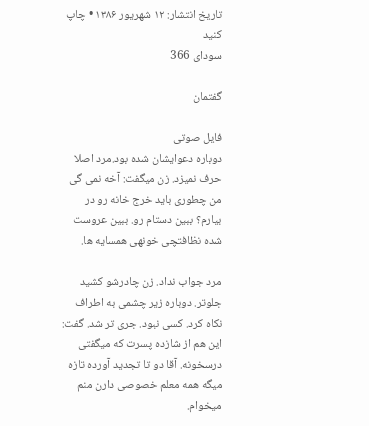تاریخ انتشار: ۱۲ شهریور ۱۳۸۶ • چاپ کنید
سودای 366

گفتمان

فایل صوتی
دوباره دعوایشان شده بود.مرد اصلا حرف نمیزد. زن میگفت: آخه نمی گی من چطوری باید خرج خانه رو در بیارم؟ ببین دستام رو. ببین عروست شده نظافتچی خونهی همسایه ها.

مرد جواب نداد. زن چادرشو کشید جلوتر. دوباره زیر چشمی به اطراف نکاه کرد. کسی نبود. جری تر شد. گفت: این هم از شازده پسرت که میگفتی درسخونه. آقا دو تا تجدید آورده تازه میگه همه معلم خصوصی دارن منم میخوام.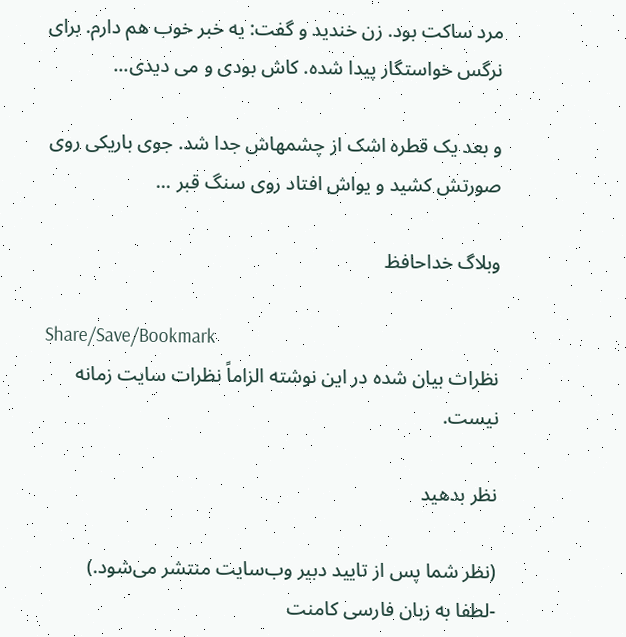مرد ساکت بود. زن خندید و گفت: یه خبر خوب هم دارم. برای نرگس خواستگار پیدا شده. کاش بودی و می دیدی...

و بعد یک قطره اشک از چشمهاش جدا شد. جوی باریکی روی صورتش کشید و یواش افتاد روی سنگ قبر ...

وبلاگ خداحافظ

Share/Save/Bookmark
نظرات بیان شده در این نوشته الزاماً نظرات سایت زمانه نیست.

نظر بدهید

(نظر شما پس از تایید دبیر وب‌سایت منتشر می‌شود.)
-لطفا به زبان فارسی کامنت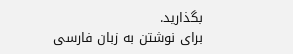بگذارید.
برای نوشتن به زبان فارسی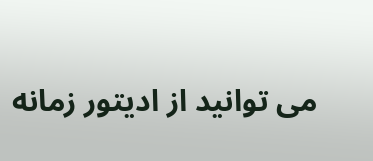می توانید از ادیتور زمانه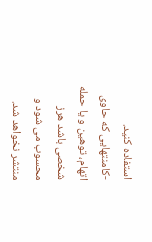استفاده کنید.
-کامنتهایی که حاوی اتهام، توهین و یا حمله شخصی باشد هرز محسوب می شود و منتشر نخواهد شد.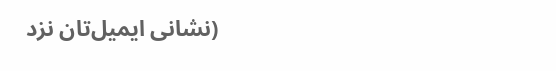(نشانی ایمیل‌تان نزد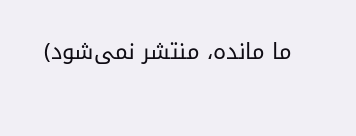ما مانده، منتشر نمی‌شود)